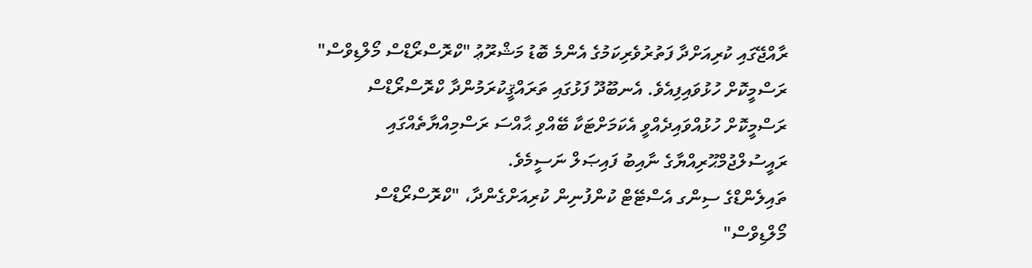ރާއްޖޭގައި ކުރިއަށްދާ ފަތުރުވެރިކަމުގެ އެންމެ ބޮޑު މަޝްރޫޢު "ކްރޮސްރޯޑްސް މޯލްޑިވްސް" ރަސްމީކޮށް ހުޅުވައިފިއެވެ. އެނބޫދޫ ފަޅުގައި ތަރައްޤީކުރަމުންދާ ކްރޮސްރޯޑްސް ރަސްމީކޮށް ހުޅުއްވައިދެއްވީ އެކަމަށްޓަކާ ބޭއްވި ޙާއްސަ ރަސްމިއްޔާތެއްގައި ރައީސުލްޖުމްޙޫރިއްޔާގެ ނާއިބު ފައިޞަލް ނަސީމެވެ.
ތައިލެންޑްގެ ސިންގ އެސްޓޭޓް ކުންފުނިން ކުރިއަށްގެންދާ، "ކްރޮސްރޯޑްސް މޯލްޑިވްސް"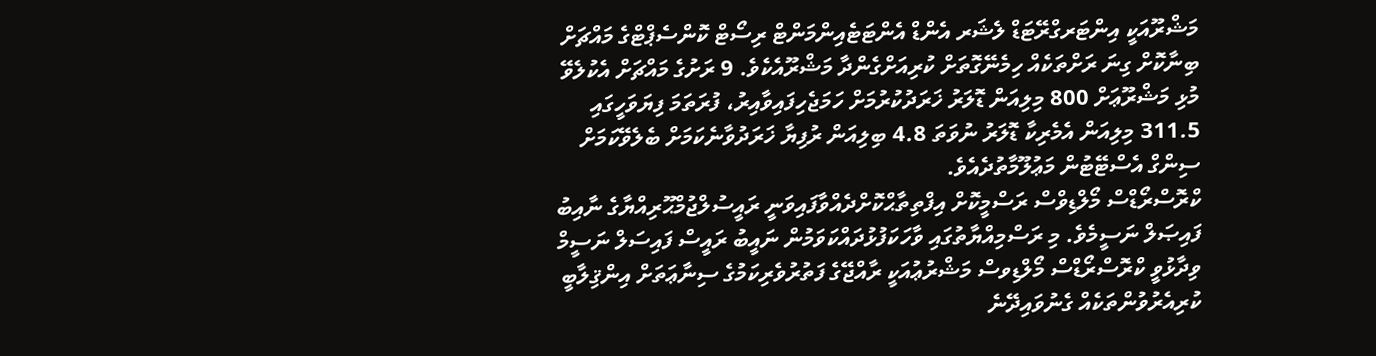މަޝްރޫއަކީ އިންޓަރގްރޭޓަޑް ލެޝަރ އެންޑް އެންޓަޓެއިންމަންޓް ރިސޯޓް ކޮންސެޕްޓްގެ މައްޗަށް ބިނާކޮށް ގިނަ ރަށްތަކެއް ހިމެނޭގޮތަށް ކުރިއަށްގެންދާ މަޝްރޫއެކެވެ. 9 ރަށުގެ މައްޗަށް އެކުލެވޭ މުޅި މަޝްރޫޢަށް 800 މިލިއަން ޑޮލަރު ޚަރަދުކުރުމަށް ހަމަޖެހިފައިވާއިރު، ފުރަތަމަ ފިޔަވަހީގައި 311.5 މިލިއަން އެމެރިކާ ޑޮލަރު ނުވަތަ 4.8 ބިލިއަން ރުފިޔާ ޚަރަދުވާނެކަމަށް ބެލެވޭކަމަށް ސިންގް އެސްޓޭޓުން މަޢުލޫމާތުދެއެވެ.
ކްރޮސްރޯޑްސް މޯލްޑިވްސް ރަސްމީކޮށް އިފްތިތާޙްކޮށްދެއްވާފައިވަނީ ރައީސުލްޖުމްޙޫރިއްޔާގެ ނާއިބު ފައިޞަލް ނަސީމެވެ. މި ރަސްމިއްޔާތުގައި ވާހަކަފުޅުދައްކަވަމުން ނައީބު ރައީސް ފައިސަލް ނަސީމް ވިދާޅުވީ ކްރޮސްރޯޑްސް މޯލްޑިވސް މަޝްރުޢުއަކީ ރާއްޖޭގެ ފަތުރުވެރިކަމުގެ ސިނާޢަތަށް އިންޤިލާބީ ކުރިއެރުވުންތަކެއް ގެނުވައިދޭނެ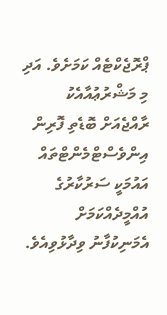ޕްރޮޖެކްޓެއް ކަމަށެވެ. އަދި މި މަޝްރުޢުއާއެކު ރާއްޖެއަށް ބޮޑެތި ފޮރިން އިންވެސްޓްމެންޓްތައް އައުމަކީ ސަރުކާރުގެ އުއްމީދެއްކަމަށް އެމަނިކުފާނު ވިދާޅުވިއެވެ.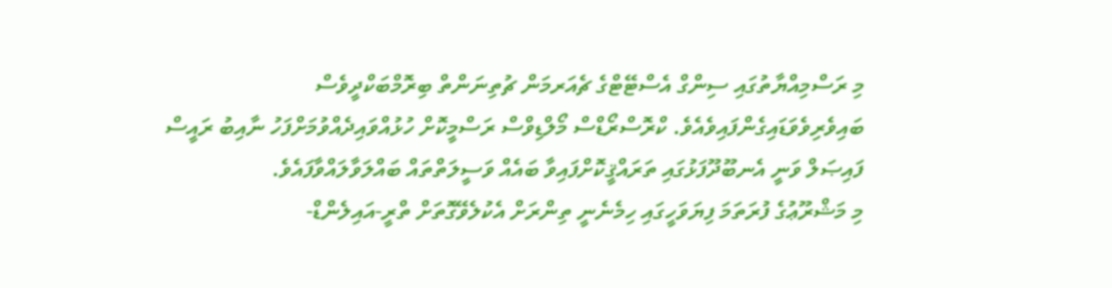މި ރަސްމިއްޔާތުގައި ސިންގް އެސްޓޭޓްގެ ޗެއަރމަން ޗުތިނަންތް ބިރޮމްބަކްދީވެސް ބައިވެރިވެވަޑައިގެންފައިވެއެވެ. ކްރޮސްރޯޑްސް މޯލްޑިވްސް ރަސްމީކޮށް ހުޅުއްވައިދެއްވުމަށްފަހު ނާއިބު ރައީސް ފައިޞަލް ވަނީ އެނބޫދޫފަޅުގައި ތަރައްޤީކޮށްފައިވާ ބައެއް ވަސީލަތްތައް ބައްލަވާލައްވާފައެވެ.
މި މަޝްރޫޢުގެ ފުރަތަމަ ފިޔަވަހީގައި ހިމެނެނީ ތިންރަށް އެކުލެވޭގޮތަށް ތްރީ-އައިލެންޑް-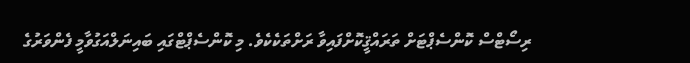ރިސޯޓްސް ކޮންސެޕްޓަށް ތަރައްޤީކޮށްފައިވާ ރަށްތަކެކެވެ. މި ކޮންސެޕްޓްގައި ބައިނަލްއަގުވާމީ ފެންވަރުގެ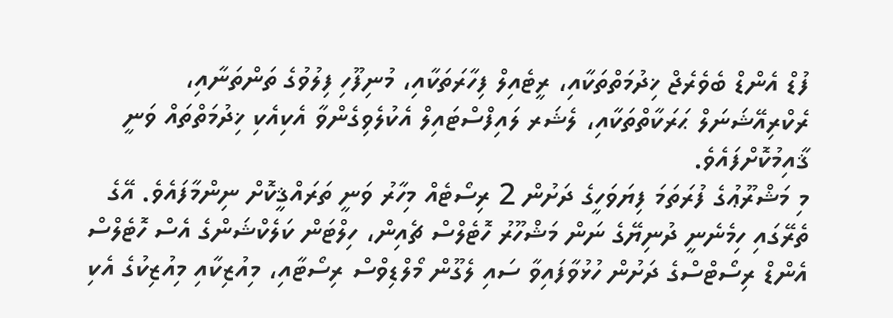ފުޑް އެންޑް ބެވެރެޖް ޚިދުމަތްތަކާއި، ރީޓެއިލް ފިހާރަތަކާއި، މުނިފޫހި ފިލުވުގެ ތަންތަނާއި، ރެކްރިއޭޝަނަލް ޙަރަކާތްތަކާއި، ލެޝަރ ލައިފްސްޓައިލް އެކުލެވިގެންވާ އެކިއެކި ޚިދުމަތްތައް ވަނީ ޤާއިމުކޮށްފައެވެ.
މި މަޝްރޫޢުގެ ފުރަތަމަ ފިޔަވަހީގެ ދަށުން 2 ރިސޯޓެއް މިހާރު ވަނީ ތަރައްޤީކޮށް ނިންމާފައެވެ. އޭގެ ތެރޭގައި ހިމެނެނީ ދުނިޔޭގެ ނަން މަޝްހޫރު ހޮޓެލްސް ޗެއިން، ހިލްޓަން ކަލެކްޝަންގެ އެސް ހޮޓެލްސް އެންޑް ރިސޯޓްސްގެ ދަށުން ހުޅުވާފައިވާ ސައި ލެގޫން މޯލްޑިވްސް ރިސޯޓާއި، މިއުޒިކާއި މިއުޒިކުގެ އެކި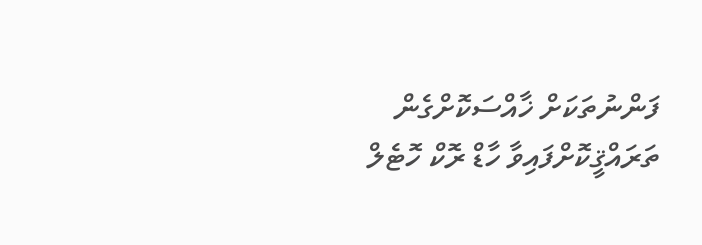ފަންނުތަކަށް ޚާއްސަކޮށްގެން ތަރައްޤީކޮށްފައިވާ ހާޑް ރޮކް ހޮޓެލް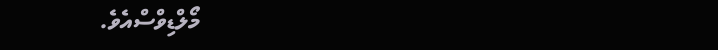މޯލްޑިވްސްއެވެ.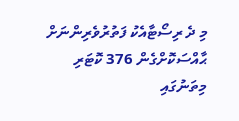މި ދެ ރިސޯޓާއެކު ފަތުރުވެރިންނަށް ޙާއްސަކޮށްގެން 376 ކޮޓަރި މިތަނުގައި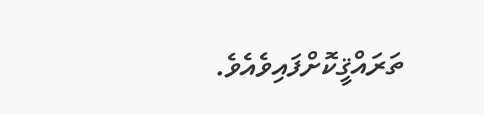ތަރައްޤީކޮށްފައިވެއެވެ.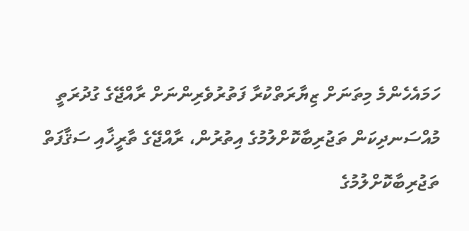ހަމައެހެންމެ މިތަނަށް ޒިޔާރަތްކުރާ ފަތުރުވެރިންނަށް ރާއްޖޭގެ ގުދުރަތީ މުއްސަނދިކަން ތަޖުރިބާކޮށްލުމުގެ އިތުރުން، ރާއްޖޭގެ ތާރީޚާއި ސަޤާފަތް ތަޖުރިބާކޮށްލުމުގެ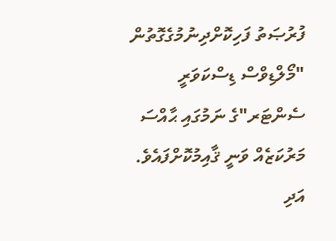ފުރުޞަތު ފަހިކޮށްދިނުމުގެގޮތުން "މޯލްޑިވްސް ޑިސްކަވަރީ ސެންޓަރ"ގެ ނަމުގައި ޙާއްސަ މަރުކަޒެއް ވަނީ ޤާއިމުކޮށްފައެވެ. އަދި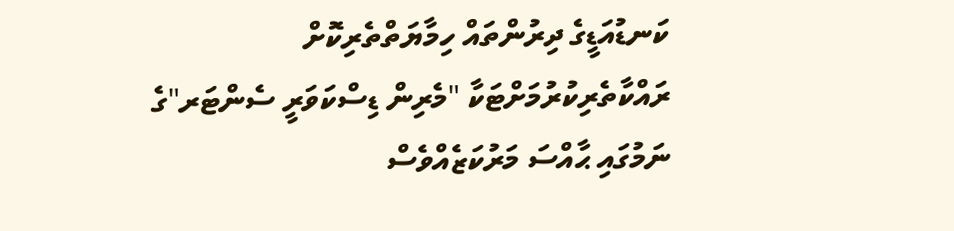ކަނޑުއަޑީގެ ދިރުންތައް ހިމާޔަތްތެރިކޮށް ރައްކާތެރިކުރުމަށްޓަކާ "މެރިން ޑިސްކަވަރީ ސެންޓަރ"ގެ ނަމުގައި ޙާއްސަ މަރުކަޒެއްވެސް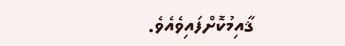ޤާއިމުކޮށްފައިވެއެވެ.